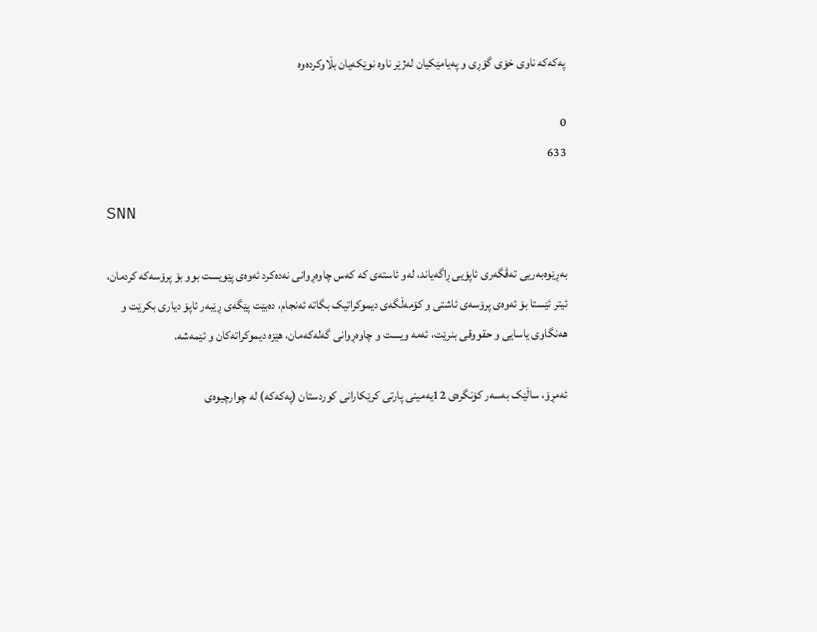پەکەکە ناوی خۆی گۆڕی و پەیامێکیان لەژێر ناوە نوێکەیان بڵاوکردەوە

0
633

SNN

بەڕێوەبەریی تەڤگەری ئاپۆیی ڕاگەیاند، لەو ئاستەی کە کەس چاوەڕوانی نەدەکرد ئەوەی پێویست بوو بۆ پرۆسەکە کردمان، ئیتر ئێستا بۆ ئەوەی پرۆسەی ئاشتی و کۆمەڵگەی دیموکراتیک بگاتە ئەنجام، دەبێت پێگەی ڕێبەر ئاپۆ دیاری بکرێت و هەنگاوی یاسایی و حقووقی بنرێت، ئەمە ویست و چاوەڕوانی گەلەکەمان، هێزە دیموکراتەکان و ئێمەشە.

ئەمڕۆ، ساڵێک بەسەر کۆنگرەی 12یەمینی پارتی کرێکارانی کوردستان (پەکەکە) لە چوارچیوەی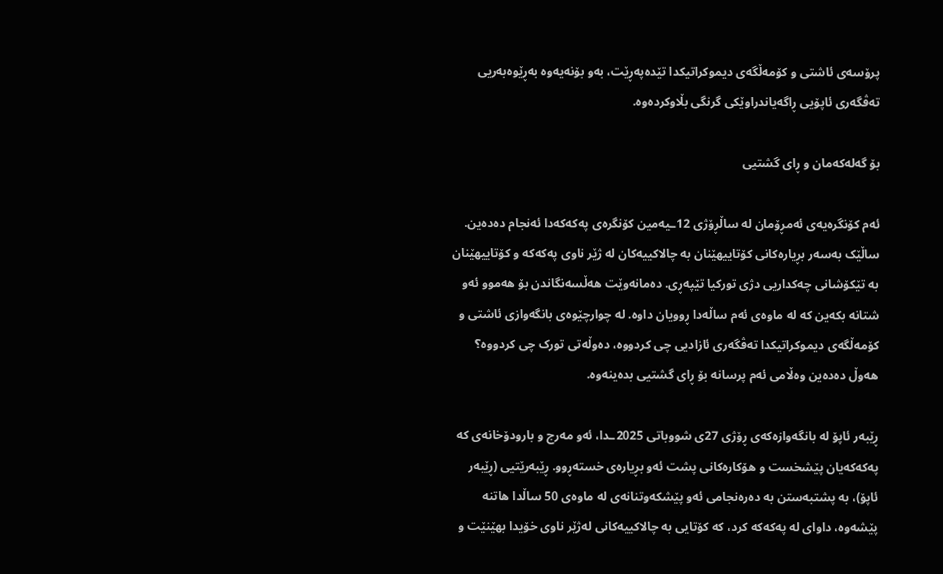پرۆسەی ئاشتی و کۆمەڵگەی دیموکراتیکدا تێدەپەڕێت، بەو بۆنەیەوە بەڕێوەبەریی تەڤگەری ئاپۆیی ڕاگەیاندراوێکی گرنگی بڵاوکردەوە.

بۆ گەلەکەمان و ڕای گشتیی

ئەم کۆنگرەیەی ئەمڕۆمان لە ساڵڕۆژی 12ـیەمین کۆنگرەی پەکەکەدا ئەنجام دەدەین. ساڵێک بەسەر بڕیارەکانی کۆتاییهێنان بە چالاکییەکان لە ژێر ناوی پەکەکە و کۆتاییهێنان بە تێکۆشانی چەکداریی دژی تورکیا تێپەڕی. دەمانەوێت هەڵسەنگاندن بۆ هەموو ئەو شتانە بکەین کە لە ماوەی ئەم ساڵەدا ڕوویان داوە. لە چوارچێوەی بانگەوازی ئاشتی و کۆمەڵگەی دیموکراتیکدا تەڤگەری ئازادیی چی کردووە، دەوڵەتی تورک چی کردووە؟ هەوڵ دەدەین وەڵامی ئەم پرسانە بۆ ڕای گشتیی بدەینەوە.

ڕێبەر ئاپۆ لە بانگەوازەکەی ڕۆژی 27ی شووباتی 2025ـدا، ئەو مەرج و بارودۆخانەی کە پەکەکەیان پێشخست و هۆکارەکانی پشت ئەو بڕیارەی خستەڕوو. ڕێبەرێتیی (ڕێبەر ئاپۆ)، بە پشتبەستن بە دەرەنجامی ئەو پێشکەوتنانەی لە ماوەی 50 ساڵدا هاتنە پێشەوە، داوای لە پەکەکە کرد، کە کۆتایی بە چالاکییەکانی لەژێر ناوی خۆیدا بهێنێت و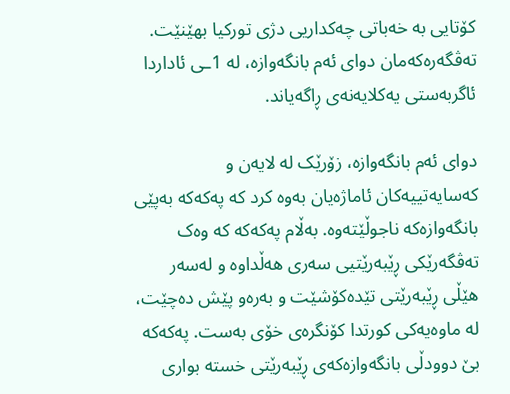کۆتایی بە خەباتی چەکداریی دژی تورکیا بهێنێت. تەڤگەرەکەمان دوای ئەم بانگەوازە، لە 1ـی ئاداردا ئاگربەستی یەکلایەنەی ڕاگەیاند.

دوای ئەم بانگەوازە، زۆرێک لە لایەن و کەسایەتییەکان ئاماژەیان بەوە کرد کە پەکەکە بەپێی بانگەوازەکە ناجوڵێتەوە. بەڵام پەکەکە کە وەک تەڤگەرێکی ڕێبەرێتیی سەری هەڵداوە و لەسەر هێڵی ڕێبەرێتی تێدەکۆشێت و بەرەو پێش دەچێت، لە ماوەیەکی کورتدا کۆنگرەی خۆی بەست. پەکەکە بێ دوودڵی بانگەوازەکەی ڕێبەرێتی خستە بواری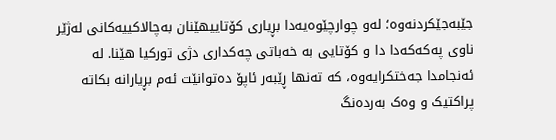جێبەجێکردنەوە؛ لەو چوارچێوەیەدا بڕیاری کۆتاییهێنان بەچالاکییەکانی لەژێر ناوی پەکەکەدا دا و کۆتایی بە خەباتی چەکداری دژی تورکیا هێنا. لە ئەنجامدا جەختکرایەوە، کە تەنها ڕێبەر ئاپۆ دەتوانێت ئەم بڕیارانە بکاتە پراکتیک و وەک بەردەنگ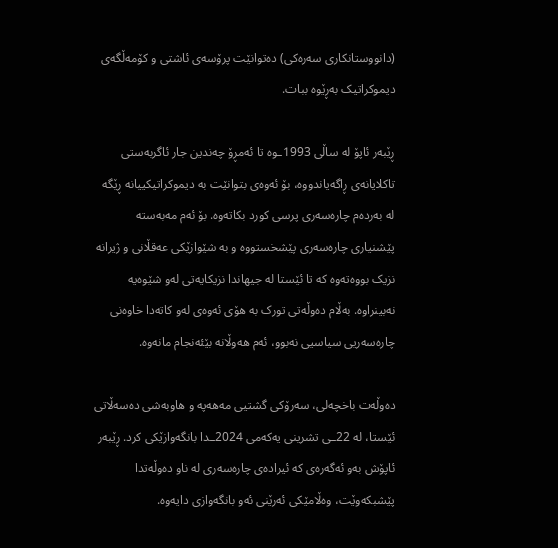(دانووستانکاری سەرەکی) دەتوانێت پرۆسەی ئاشتی و کۆمەڵگەی دیموکراتیک بەڕێوە ببات.

ڕێبەر ئاپۆ لە ساڵی 1993ـوە تا ئەمڕۆ چەندین جار ئاگربەستی تاکلایانەی ڕاگەیاندووە، بۆ ئەوەی بتوانێت بە دیموکراتیکییانە ڕێگە لە بەردەم چارەسەری پرسی کورد بکاتەوە. بۆ ئەم مەبەستە پێشنیاری چارەسەری پێشخستووە و بە شێوازێکی عەقڵانی و ژیرانە نزیک بووەتەوە کە تا ئێستا لە جیهاندا نزیکایەتی لەو شێوەیە نەبینراوە. بەڵام دەوڵەتی تورک بە هۆی ئەوەی لەو کاتەدا خاوەنی چارەسەریی سیاسیی نەبوو، ئەم هەوڵانە بێئەنجام مانەوە.

دەوڵەت باخچەلی، سەرۆکی گشتیی مەهەپە و هاوبەشی دەسەڵاتی ئێستا، لە 22ـی تشرینی یەکەمی 2024ـدا بانگەوازێکی کرد. ڕێبەر ئاپۆش بەو ئەگەرەی کە ئیرادەی چارەسەری لە ناو دەوڵەتدا پێشبکەوێت، وەڵامێکی ئەرێنی ئەو بانگەوازی دایەوە.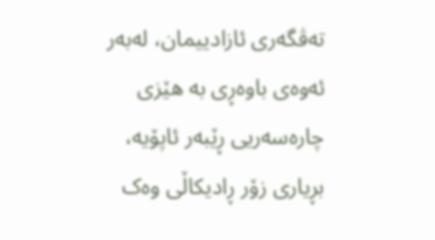تەڤگەری ئازادییمان، لەبەر ئەوەی باوەڕی بە هێزی چارەسەریی ڕێبەر ئاپۆیە، بڕیاری زۆر ڕادیکاڵی وەک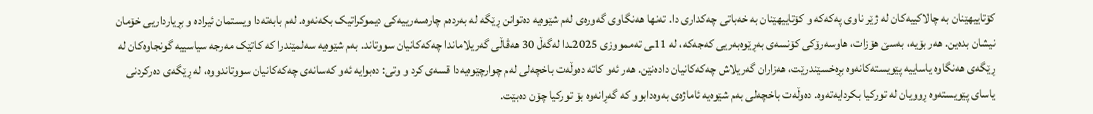کۆتاییهێنان بە چالاکییەکان لە ژێر ناوی پەکەکە و کۆتاییهێنان بە خەباتی چەکداری دا. تەنها هەنگاوی گەورەی لەم شێوەیە دەتوانن ڕێگە لە بەردەم چارەسەرییەکی دیموکراتیک بکەنەوە. لەم بابەتەدا ویستمان ئیرادە و بڕیارداریی خۆمان نیشان بدەین. هەر بۆیە، بەسێ هۆزات، هاوسەرۆکی کۆنسەی بەڕێوەبەریی کەجەکە، لە 11ـی تەممووزی 2025ـدا لەگەڵ 30 هەڤاڵی گەریلاماندا چەکەکانیان سووتاند. بەم شێوەیە سەلمێندرا کە کاتێک مەرجە سیاسییە گونجاوەکان لە ڕێگەی هەنگاوە یاساییە پێویستەکانەوە بڕەخسێندرێت، هەزاران گەریلاش چەکەکانیان دادەنێن. هەر ئەو کاتە دەوڵەت باخچەلی لەم چوارچێوەیەدا قسەی کرد و وتی: دەبوایە ئەو کەسانەی چەکەکانیان سووتاندووە، لە ڕێگەی دەرکردنی یاسای پێویستەوە ڕوویان لە تورکیا بکردایەتەوە. دەوڵەت باخچەلی بەم شێوەیە ئاماژەی بەوەدابوو کە گەڕانەوە بۆ تورکیا چۆن دەبێت.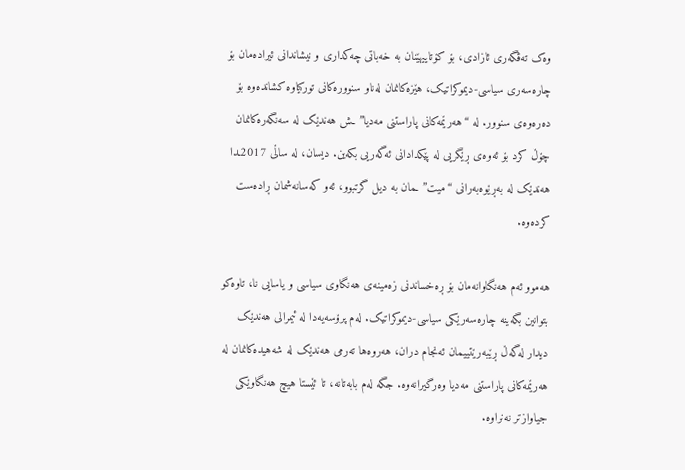وەک تەڤگەری ئازادی، بۆ کۆتاییهێنان بە خەباتی چەکداری و نیشاندانی ئیرادەمان بۆ چارەسەری سیاسی-دیموکراتیک، هێزەکانمان لەناو سنوورەکانی تورکیاوە کشاندەوە بۆ دەرەوەی سنوور. لە “هەرێمەکانی پاراستنی مەدیا”ـش هەندێک لە سەنگەرەکانمان چۆڵ کرد بۆ ئەوەی ڕێگریی لە پێکدادانی ئەگەریی بکەین. دیسان، لە ساڵی 2017ـدا هەندێک لە بەڕێوەبەرانی “میت”ـمان بە دیل گرتبوو، ئەو کەسانەشمان ڕادەست کردەوە.

هەموو ئەم هەنگاوانەمان بۆ ڕەخساندنی زەمینەی هەنگاوی سیاسی و یاسایی نا، تاوەکو بتوانین بگەینە چارەسەرێکی سیاسی-دیموکراتیک. لەم پرۆسەیەدا لە ئیمرالی هەندێک دیدار لەگەڵ ڕێبەرێتییمان ئەنجام دران، هەروەها تەرمی هەندێک لە شەهیدەکانمان لە هەرێمەکانی پاراستنی مەدیا وەرگیرانەوە. جگە لەم بابەتانە، تا ئێستا هیچ هەنگاوێکی جیاوازتر نەنراوە.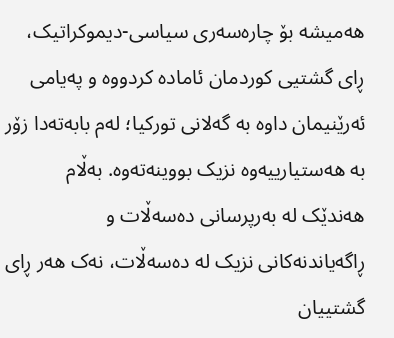هەمیشە بۆ چارەسەری سیاسی-دیموکراتیک، ڕای گشتیی کوردمان ئامادە کردووە و پەیامی ئەرێنیمان داوە بە گەلانی تورکیا؛ لەم بابەتەدا زۆر بە هەستیارییەوە نزیک بووینەتەوە. بەڵام هەندێک لە بەرپرسانی دەسەڵات و ڕاگەیاندنەکانی نزیک لە دەسەڵات، نەک هەر ڕای گشتییان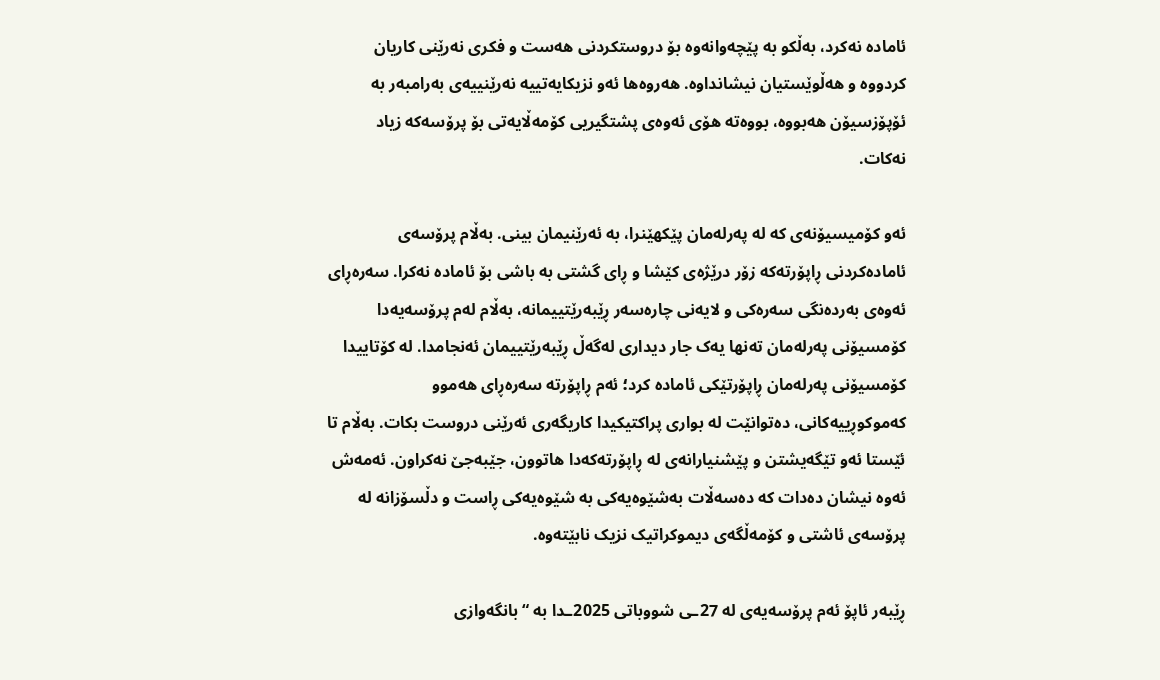ئامادە نەکرد، بەڵکو بە پێچەوانەوە بۆ دروستکردنی هەست و فکری نەرێنی کاریان کردووە و هەڵوێستیان نیشانداوە. هەروەها ئەو نزیکایەتییە نەرێنییەی بەرامبەر بە ئۆپۆزسیۆن هەبووە، بووەتە هۆی ئەوەی پشتگیریی کۆمەڵایەتی بۆ پرۆسەکە زیاد نەکات.

ئەو کۆمیسیۆنەی کە لە پەرلەمان پێکهێنرا، بە ئەرێنیمان بینی. بەڵام پرۆسەی ئامادەکردنی ڕاپۆرتەکە زۆر درێژەی کێشا و ڕای گشتی بە باشی بۆ ئامادە نەکرا. سەرەڕای ئەوەی بەردەنگی سەرەکی و لایەنی چارەسەر ڕێبەرێتییمانە، بەڵام لەم پرۆسەیەدا کۆمسیۆنی پەرلەمان تەنها یەک جار دیداری لەگەڵ ڕێبەرێتییمان ئەنجامدا. لە کۆتاییدا کۆمسیۆنی پەرلەمان ڕاپۆرتێکی ئامادە کرد؛ ئەم ڕاپۆرتە سەرەڕای هەموو کەموکوڕییەکانی، دەتوانێت لە بواری پراکتیکیدا کاریگەری ئەرێنی دروست بکات. بەڵام تا ئێستا ئەو تێگەیشتن و پێشنیارانەی لە ڕاپۆرتەکەدا هاتوون، جێبەجێ نەکراون. ئەمەش ئەوە نیشان دەدات کە دەسەڵات بەشێوەیەکی بە شێوەیەکی ڕاست و دڵسۆزانە لە پرۆسەی ئاشتی و کۆمەڵگەی دیموکراتیک نزیک نابێتەوە.

ڕێبەر ئاپۆ ئەم پرۆسەیەی لە 27ـی شووباتی 2025ـدا بە “بانگەوازی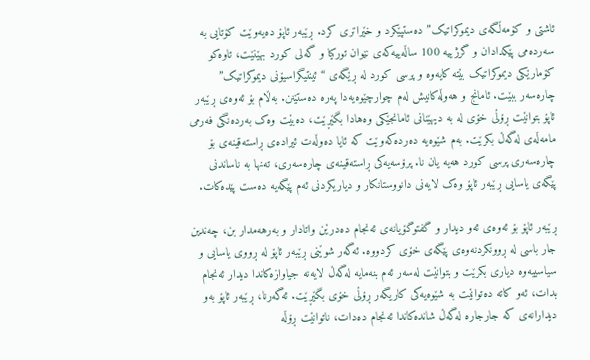ئاشتی و کۆمەڵگەی دیموکراتیک” دەستپێکرد و خێراتری کرد. ڕێبەر ئاپۆ دەیەوێت کۆتایی بە سەردەمی پێکدادان و گرژییە 100 ساڵەییەکەی نێوان تورکیا و گەلی کورد بهێنێت، تاوەکو کۆمارێکی دیموکراتیک بێتە کایەوە و پرسی کورد لە ڕێگەی “ئینتیگراسیۆنی دیموکراتیک” چارەسەر ببێت. ئامانج و هەوڵەکانیش لەم چوارچێوەیەدا پەرە دەستێنن. بەڵام بۆ ئەوەی ڕێبەر ئاپۆ بتوانێت ڕۆڵی خۆی لە بە دیهێنانی ئامانجێکی وەهادا بگێڕێت، دەبێت وەک بەردەنگی فەرمی مامەڵەی لەگەڵ بکرێت. بەم شێوەیە دەردەکەوێت کە ئایا دەوڵەت ئیرادەی ڕاستەقینەی بۆ چارەسەری پرسی کورد هەیە یان نا. پرۆسەیەکی ڕاستەقینەی چارەسەری، تەنها بە ناساندنی پێگەی یاسایی ڕێبەر ئاپۆ وەک لایەنی دانووستانکار و دیاریکردنی ئەم پێگەیە دەست پێدەکات.

ڕێبەر ئاپۆ بۆ ئەوەی ئەو دیدار و گفتوگۆیانەی ئەنجام دەدرێن واتادار و بەرهەمدار بن، چەندین جار باسی لە ڕوونکردنەوەی پێگەی خۆی کردووە. ئەگەر شوێنی ڕێبەر ئاپۆ لە ڕووی یاسایی و سیاسییەوە دیاری بکرێت و بتوانێت لەسەر ئەم بنەمایە لەگەڵ لایەنە جیاوازەکاندا دیدار ئەنجام بدات، ئەو کاتە دەتوانێت بە شێوەیەکی کاریگەر ڕۆڵی خۆی بگێڕێت. ئەگەرنا، ڕێبەر ئاپۆ بەو دیدارانەی کە جارجارە لەگەڵ شاندەکاندا ئەنجام دەدات، ناتوانێت ڕۆڵە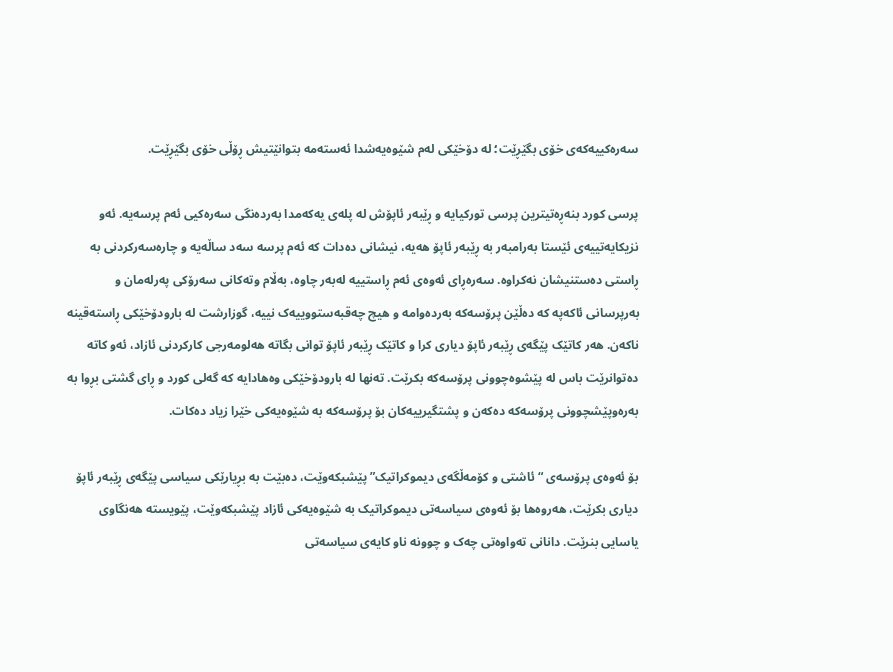سەرەکییەکەی خۆی بگێڕێت؛ لە دۆخێكی لەم شێوەیەشدا ئەستەمە بتوانێتیش ڕۆڵی خۆی بگێڕێت.

پرسی کورد بنەڕەتیترین پرسی تورکیایە و ڕێبەر ئاپۆش لە پلەی یەکەمدا بەردەنگی سەرەکیی ئەم پرسەیە. ئەو نزیکایەتییەی ئێستا بەرامبەر بە ڕێبەر ئاپۆ هەیە، نیشانی دەدات کە ئەم پرسە سەد ساڵەیە و چارەسەرکردنی بە ڕاستی دەستنیشان نەکراوە. سەرەڕای ئەوەی ئەم ڕاستییە لەبەر چاوە، بەڵام وتەکانی سەرۆکی پەرلەمان و بەرپرسانی ئاکەپە کە دەڵێن پرۆسەکە بەردەوامە و هیچ چەقبەستووییەک نییە، گوزارشت لە بارودۆخێکی ڕاستەقینە ناکەن. هەر کاتێک پێگەی ڕێبەر ئاپۆ دیاری کرا و کاتێک ڕێبەر ئاپۆ توانی بگاتە هەلومەرجی کارکردنی ئازاد، ئەو کاتە دەتوانرێت باس لە پێشوەچوونی پرۆسەکە بکرێت. تەنها لە بارودۆخێکی وەهادایە کە گەلی کورد و ڕای گشتی بڕوا بە بەرەوپێشچوونی پرۆسەکە دەکەن و پشتگیرییەکان بۆ پرۆسەکە بە شێوەیەکی خێرا زیاد دەکات.

بۆ ئەوەی پرۆسەی “ئاشتی و کۆمەڵگەی دیموکراتیک” پێشبکەوێت، دەبێت بە بڕیارێکی سیاسی پێگەی ڕێبەر ئاپۆ دیاری بکرێت، هەروەها بۆ ئەوەی سیاسەتی دیموکراتیک بە شێوەیەکی ئازاد پێشبکەوێت، پێویستە هەنگاوی یاسایی بنرێت. دانانی تەواوەتی چەک و چوونە ناو کایەی سیاسەتی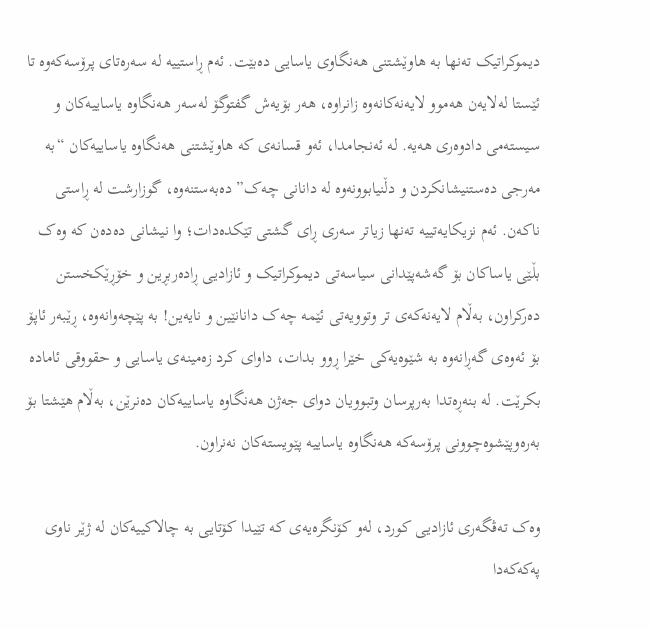دیموکراتیک تەنها بە هاوێشتنی هەنگاوی یاسایی دەبێت. ئەم ڕاستییە لە سەرەتای پرۆسەکەوە تا ئێستا لەلایەن هەموو لایەنەکانەوە زانراوە، هەر بۆیەش گفتوگۆ لەسەر هەنگاوە یاساییەکان و سیستەمی دادوەری هەیە. لە ئەنجامدا، ئەو قسانەی کە هاوێشتنی هەنگاوە یاساییەکان “بە مەرجی دەستنیشانکردن و دڵنیابوونەوە لە دانانی چەک” دەبەستنەوە، گوزارشت لە ڕاستی ناکەن. ئەم نزیکایەتییە تەنها زیاتر سەری ڕای گشتی تێکدەدات؛ وا نیشانی دەدەن کە وەک بڵێی یاساکان بۆ گەشەپێدانی سیاسەتی دیموکراتیک و ئازادیی ڕادەربڕین و خۆڕێکخستن دەرکراون، بەڵام لایەنەکەی تر وتوویەتی ئێمە چەک دانانێین و نایەین! بە پێچەوانەوە، ڕێبەر ئاپۆ بۆ ئەوەی گەڕانەوە بە شێوەیەکی خێرا ڕوو بدات، داوای کرد زەمینەی یاسایی و حقووقی ئامادە بکرێت. لە بنەڕەتدا بەرپرسان وتبوویان دوای جەژن هەنگاوە یاساییەکان دەنرێن، بەڵام هێشتا بۆ بەرەوپێشوەچوونی پرۆسەکە هەنگاوە یاساییە پێویستەکان نەنراون.

وەک تەڤگەری ئازادیی کورد، لەو کۆنگرەیەی کە تێیدا کۆتایی بە چالاکییەکان لە ژێر ناوی پەکەکەدا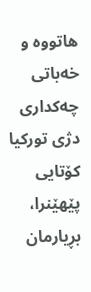هاتووە و خەباتی چەکداری دژی تورکیا کۆتایی پێهێنرا، بڕیارمان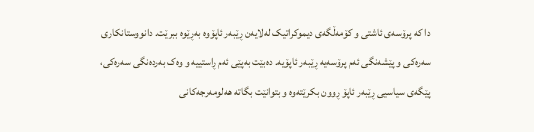دا کە پرۆسەی ئاشتی و کۆمەڵگەی دیموکراتیک لەلایەن ڕێبەر ئاپۆوە بەڕێوە ببرێت. دانووستانکاری سەرەکی و پێشەنگی ئەم پرۆسەیە ڕێبەر ئاپۆیە. دەبێت بەپێی ئەم ڕاستییە و وەک بەردەنگی سەرەکی، پێگەی سیاسیی ڕێبەر ئاپۆ ڕوون بکرێتەوە و بتوانێت بگاتە هەلومەرجەکانی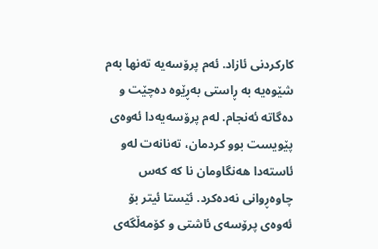کارکردنی ئازاد. ئەم پرۆسەیە تەنها بەم شێوەیە بە ڕاستی بەڕێوە دەچێت و دەگاتە ئەنجام. لەم پرۆسەیەدا ئەوەی پێویست بوو کردمان، تەنانەت لەو ئاستەدا هەنگاومان نا کە کەس چاوەڕوانی نەدەکرد. ئێستا ئیتر بۆ ئەوەی پرۆسەی ئاشتی و کۆمەڵگەی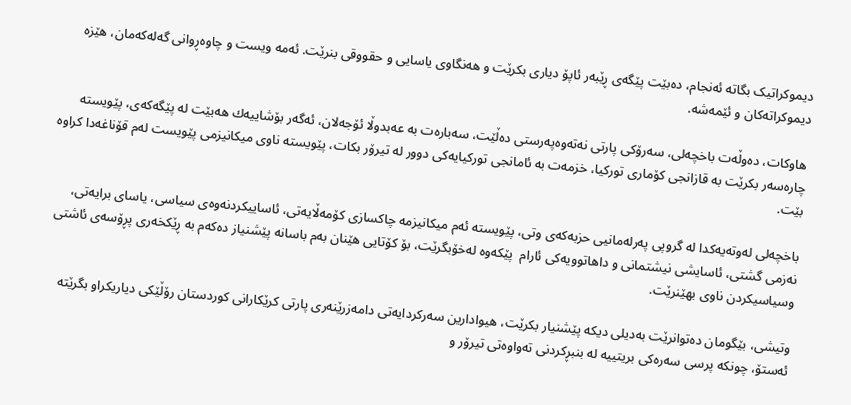دیموکراتیک بگاتە ئەنجام، دەبێت پێگەی ڕێبەر ئاپۆ دیاری بکرێت و هەنگاوی یاسایی و حقووقی بنرێت. ئەمە ویست و چاوەڕوانی گەلەکەمان، هێزە دیموکراتەکان و ئێمەشە.

هاوکات، دەوڵەت باخچەلی، سەرۆكی پارتی نەتەوەپەرستی دەڵێت، سەبارەت بە عەبدوڵا ئۆجەلان، ئەگەر بۆشاییەك هەبێت لە پێگەكەی، پێویستە چارەسەر بکرێت بە قازانجی کۆماری تورکیا، خزمەت بە ئامانجی تورکیایەکی دوور لە تیرۆر بکات، پێویستە ناوی میکانیزمی پێویست لەم قۆناغەدا کراوە بێت.

باخچەلی لەوتەیەكدا لە گروپی پەرلەمانیی حزبەكەی وتی، پێویستە ئەم میکانیزمە چاکسازی کۆمەڵایەتی، ئاساییکردنەوەی سیاسی، یاسای برایەتی، نەزمی گشتی، ئاسایشی نیشتمانی و داهاتوویەکی ئارام  پێكەوە لەخۆبگرێت، بۆ کۆتایی هێنان بەم باسانە پێشنیاز دەکەم بە ڕێکخەری پڕۆسەی ئاشتی وسیاسیكردن ناوی بهێنرێت.

وتيشى، بێگومان دەتوانرێت بەدیلی دیکە پێشنیار بکرێت، هیوادارین سەرکردایەتی دامەزرێنەری پارتی كرێكارانی كوردستان رۆڵێکی دیاریکراو بگرێتە ئەستۆ، چونکە پرسی سەرەکی بریتییە لە بنبڕکردنی تەواوەتی تیرۆر و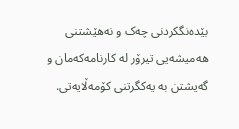بێدەنگکردنی چەک و نەهێشتنی هەمیشەیی تیرۆر لە کارنامەکەمان و گەیشتن بە یەکگرتنی کۆمەڵایەتی.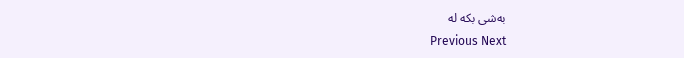بەشی بکە لە
Previous Next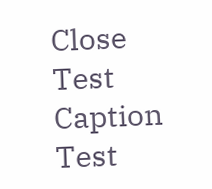Close
Test Caption
Test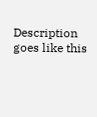Description goes like this